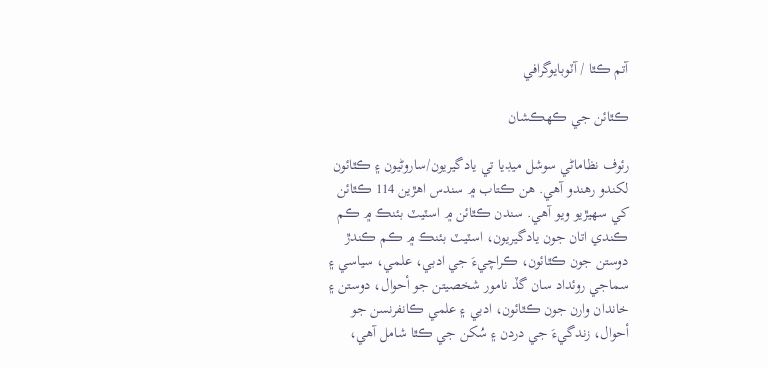آتم ڪٿا / آٽوبايوگرافي

ڪٿائن جي ڪھڪشان

رئوف نظاماڻي سوشل ميڊيا تي يادگيريون/ساروڻيون ۽ ڪٿائون لکندو رھندو آھي. ھن ڪتاب ۾ سندس اھڙين 114 ڪٿائن کي سھيڙيو ويو آھي. سندن ڪٿائن ۾ اسٽيٽ بئنڪ ۾ ڪم ڪندي اتان جون يادگيريون، اسٽيٽ بئنڪ ۾ ڪم ڪندڙ دوستن جون ڪٿائون، ڪراچيءَ جي ادبي، علمي، سياسي ۽ سماجي روئداد سان گڏ نامور شخصيتن جو أحوال، دوستن ۽ خاندان وارن جون ڪٿائون، ادبي ۽ علمي ڪانفرنسن جو أحوال، زندگيءَ جي دردن ۽ سُکن جي ڪٿا شامل آھي،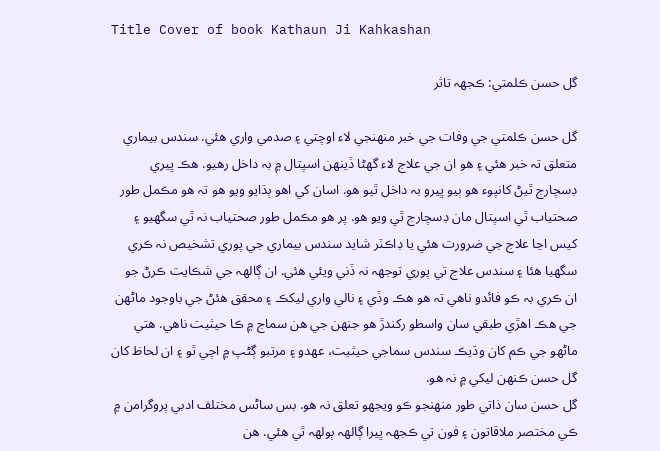Title Cover of book Kathaun Ji Kahkashan

گل حسن ڪلمتي: ڪجهہ تاثر

گل حسن ڪلمتي جي وفات جي خبر منھنجي لاء اوچتي ۽ صدمي واري هئي. سندس بيماري متعلق تہ خبر هئي ۽ هو ان جي علاج لاء گهڻا ڏينھن اسپتال ۾ بہ داخل رهيو. هڪ ڀيري ڊسچارج ٿيڻ کانپوء هو ٻيو ڀيرو بہ داخل ٿيو هو. اسان کي اهو ٻڌايو ويو هو تہ هو مڪمل طور صحتياب ٿي اسپتال مان ڊسچارج ٿي ويو هو. پر هو مڪمل طور صحتياب نہ ٿي سگهيو ۽ کيس اڃا علاج جي ضرورت هئي يا ڊاڪٽر شايد سندس بيماري جي پوري تشخيص نہ ڪري سگهيا هئا ۽ سندس علاج تي پوري توجھہ نہ ڏني ويئي هئي. ان ڳالھہ جي شڪايت ڪرڻ جو ان ڪري بہ ڪو فائدو ناهي تہ هو هڪ وڏي ۽ نالي واري ليکڪ ۽ محقق هئڻ جي باوجود ماڻھن جي هڪ اهڙي طبقي سان واسطو رکندڙ هو جنھن جي هن سماج ۾ ڪا حيثيت ناهي. هتي ماڻھو جي ڪم کان وڌيڪ سندس سماجي حيثيت، عھدو ۽ مرتبو ڳڻپ ۾ اچي ٿو ۽ ان لحاظ کان گل حسن ڪنھن ليکي ۾ نہ هو.
گل حسن سان ذاتي طور منھنجو ڪو ويجهو تعلق نہ هو. بس ساڻس مختلف ادبي پروگرامن ۾ ڪي مختصر ملاقاتون ۽ فون تي ڪجهہ ڀيرا ڳالھہ ٻولھہ ٿي هئي. هن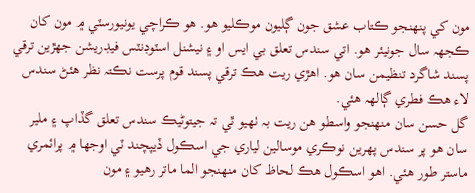مون کي پنھنجو ڪتاب عشق جون ڳليون موڪليو هو. هو ڪراچي يونيورسٽي ۾ مون کان ڪجهہ سال جونيئر هو. اتي سندس تعلق بي ايس او ۽ نيشنل اسٽوڊنٽس فيڊريشن جهڙين ترقي پسند شاگرد تنظيمن سان هو. اهڙي ريت هڪ ترقي پسند قوم پرست نڪتہ نظر هئڻ سندس لاء هڪ فطري ڳالھہ هئي.
گل حسن سان منھنجو واسطو هن ريت بہ ٺھيو ٿي تہ جيتوڻيڪ سندس تعلق گڏاپ ۽ ملير سان هو پر سندس پھرين نوڪري موسالين لياري جي اسڪول ڏيپچند ٽي اوجها ۾ پرائمري ماستر طور هئي. اهو اسڪول هڪ لحاظ کان منھنجو الما ماتر رهيو ۽ مون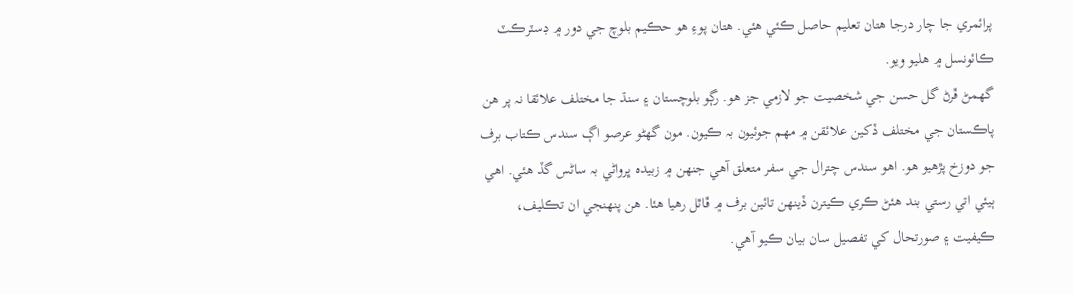پرائمري جا چار درجا هتان تعليم حاصل ڪئي هئي. هتان پوءِ هو حڪيم بلوچ جي دور ۾ ڊسٽرڪٽ ڪائونسل ۾ هليو ويو.
گهمڻ ڦرڻ گل حسن جي شخصيت جو لازمي جز هو. رڳو بلوچستان ۽ سنڌ جا مختلف علائقا نہ پر هن پاڪستان جي مختلف ڏکين علائقن ۾ مھم جوئيون بہ ڪيون. مون گهڻو عرصو اڳ سندس ڪتاب برف جو دوزخ پڙهيو هو. اهو سندس چترال جي سفر متعلق آهي جنھن ۾ زبيدہ ڀرواڻي بہ ساڻس گڏ هئي. اهي ٻيئي اتي رستي بند هئڻ ڪري ڪيترن ڏينھن تائين برف ۾ ڦاٿل رهيا هئا. هن پنھنجي ان تڪليف، ڪيفيت ۽ صورتحال کي تفصيل سان بيان ڪيو آهي.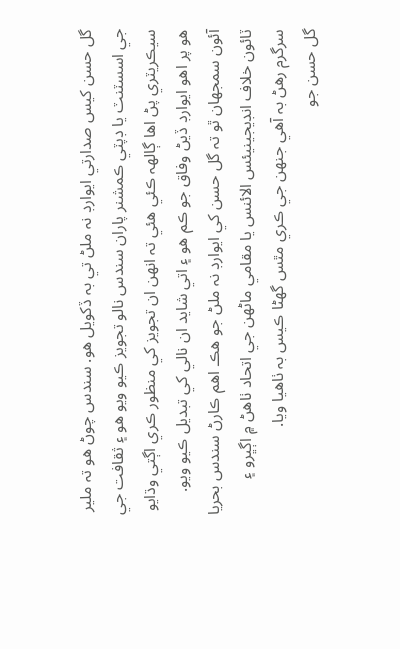گل حسن کيس صدارتي ايوارڊ نہ ملڻ تي بہ ڏکويل هو. سندس چوڻ هو تہ ملير جي اسسٽنٽ يا ڊپٽي ڪمشنر پاران سندس نالو تجويز ڪيو ويو هو ۽ ثقافت جي سيڪريٽري پڻ اها ڳالھہ ڪئي هئي تہ انھن ان تجويز کي منظور ڪري اڳتي وڌايو هو پر اهو ايوارڊ ڏيڻ وفاق جو ڪم هو ۽ اتي شايد ان نالي کي تبديل ڪيو ويو.
آئون سمجهان ٿو تہ گل حسن کي ايوارڊ نہ ملڻ جو هڪ اهم ڪارڻ سندس بحريا ٽائون خلاف انڊيجينيئس الائنس يا مقامي ماڻھن جي اتحاد ٺاهڻ ۾ اڳڀرو ۽ سرگرم رهڻ بہ آهي جنھن جي ڪري مٿس گهڻا ڪيس بہ ٺاهيا ويا.
گل حسن جو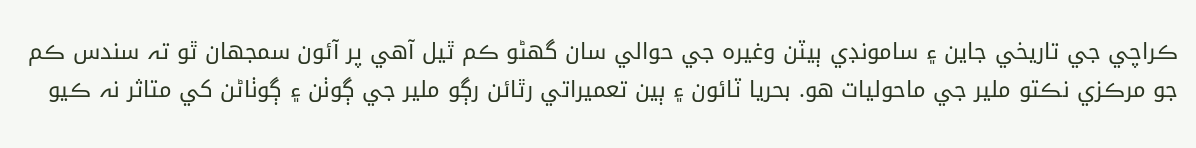ڪراچي جي تاريخي جاين ۽ سامونڊي ٻيٽن وغيرہ جي حوالي سان گهڻو ڪم ٿيل آهي پر آئون سمجهان ٿو تہ سندس ڪم جو مرڪزي نڪتو ملير جي ماحوليات هو. بحريا ٽائون ۽ ٻين تعميراتي رٿائن رڳو ملير جي ڳوٺن ۽ ڳوٺاڻن کي متاثر نہ ڪيو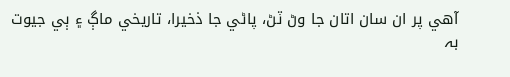آهي پر ان سان اتان جا وڻ ٽڻ، پاڻي جا ذخيرا، تاريخي ماڳ ۽ ٻي جيوت بہ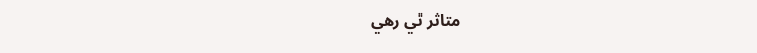متاثر ٿي رهي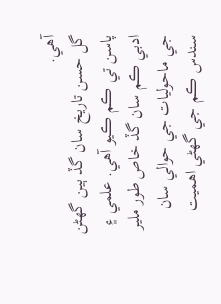آهي.
گل حسن تاريخ سان گڏ ٻين گهڻن پاسن تي ڪم ڪيو آهي. علمي ۽ ادبي ڪم سان گڏ خاص طور ملير جي ماحوليات جي حوالي سان سندس ڪم جي گهڻي اهميت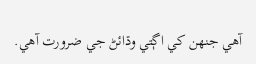آهي جنھن کي اڳتي وڌائڻ جي ضرورت آهي.